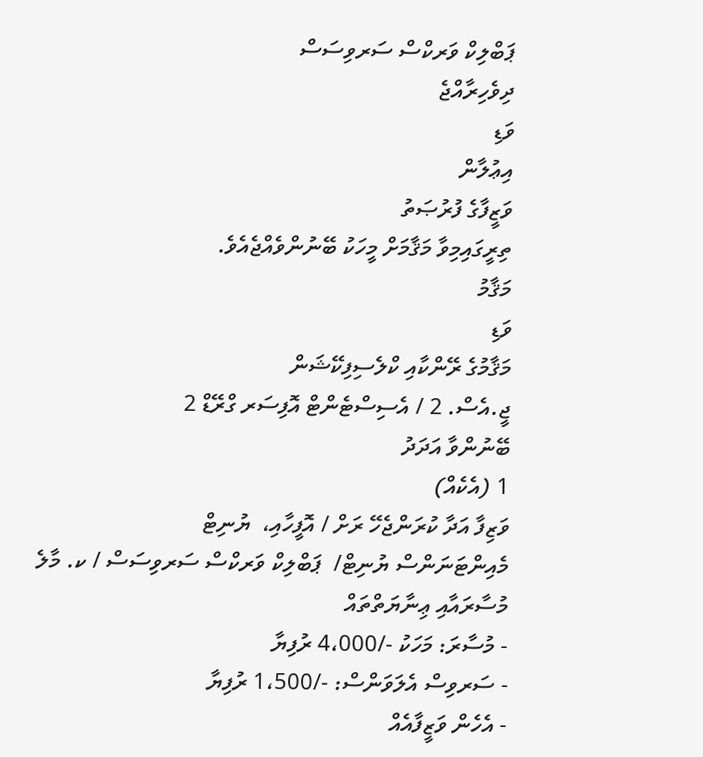ޕަބްލިކް ވަރކްސް ސަރވިސަސް
ދިވެހިރާއްޖެ
ވަޑި
އިޢުލާން
ވަޒީފާގެ ފުރުޞަތު
ތިރީގައިމިވާ މަޤާމަށް މީހަކު ބޭނުންވެއްޖެއެވެ.
މަޤާމު
ވަޑި
މަޤާމުގެ ރޭންކާއި ކްލެސިފިކޭޝަން
ޖީ.އެސް. 2 / އެސިސްޓެންޓް އޮފިސަރ ގްރޭޑް 2
ބޭނުންވާ އަދަދު
1 (އެކެއް)
ވަޒިފާ އަދާ ކުރަންޖެހޭ ރަށް / އޮފީހާއި،  ޔުނިޓް
މެއިންޓަނަންސް ޔުނިޓް/  ޕަބްލިކް ވަރކްސް ސަރވިސަސް / ކ. މާލެ
މުސާރައާއި ޢިނާޔަތްތައް
- މުސާރަ: މަހަކު -/4،000 ރުފިޔާ
- ސަރވިސް އެލަވަންސް: -/1،500 ރުފިޔާ
- އެހެން ވަޒީފާއެއް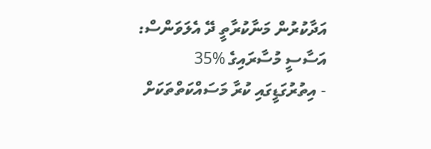އަދާކުރުން މަނާކުރާތީ ދޭ އެލަވަންސް: އަސާސީ މުސާރައިގެ %35
- އިތުރުގަޑީގައި ކުރާ މަސައްކަތްތަކަށް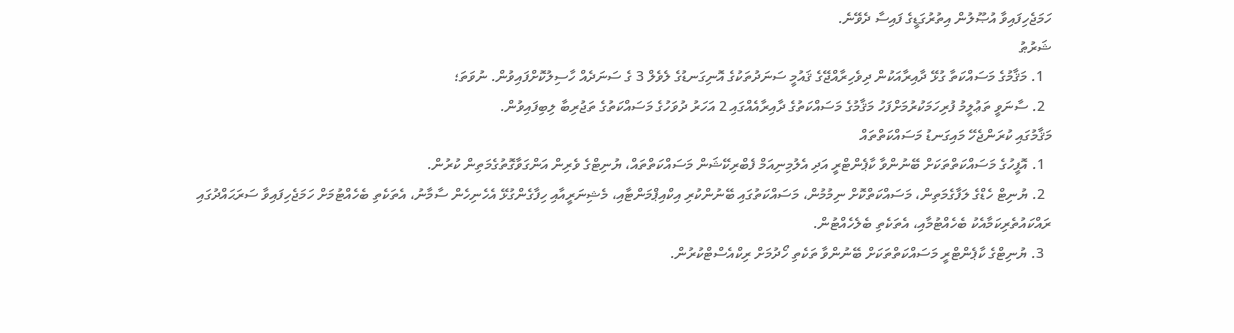ހަމަޖެހިފައިވާ އުޞޫލުން އިތުރުގަޑީގެ ފައިސާ ދެވޭނެ.
ޝަރުޠު
  1. މަޤާމުގެ މަސައްކަތާ ގުޅޭ ދާއިރާއަކުން ދިވެހިރާއްޖޭގެ ޤައުމީ ސަނަދުތަކުގެ އޮނިގަނޑުގެ ލެވެލް 3 ގެ ސަނަދެއް ހާސިލުކޮށްފައިވުން. ނުވަތަ؛
  2. ސާނަވީ ތަޢުލީމު ފުރިހަމަކުރުމަށްފަހު މަޤާމުގެ މަސައްކަތުގެ ދާއިރާއެއްގައި 2 އަހަރު ދުވަހުގެ މަސައްކަތުގެ ތަޖުރިބާ ލިބިފައިވުން.
މަޤާމުގައި ކުރަންޖެހޭ މައިގަނޑު މަސައްކަތްތައް
  1. އޮފީހުގެ މަސައްކަތްތަކަށް ބޭނުންވާ ކާޕެންޓްރީ އަދި އެލުމިނިއަމް ފެބްރިކޭޝަން މަސައްކަތްތައް، ޔުނިޓްގެ ވެރިން އަންގަވާގޮތުގެމަތިން ކުރުން.
  2. ޔުނިޓް ހެޑްގެ ލަފާގެމަތިން، މަސައްކަތްކޮށް ނިމުމުން، މަސައްކަތުގައި ބޭނުންކުރި އިކްއިޕްމަންޓާއި، މެޝިނަރީއާއި ހިފާގެންގުޅޭ އެހެނިހެން ސާމާނު، އެތަކެތި ބެހެއްޓުމަށް ހަމަޖެހިފައިވާ ސަރަޙައްދުގައި ރައްކައުތެރިކަމާއެކު ބެހެއްޓުމާއި، އެތަކެތި ބެލެހެއްޓުން.
  3. ޔުނިޓްގެ ކާޕެންޓްރީ މަސައްކަތްތަކަށް ބޭނުންވާ ތަކެތި ހޯދުމަށް ރިކްއެސްޓްކުރުން.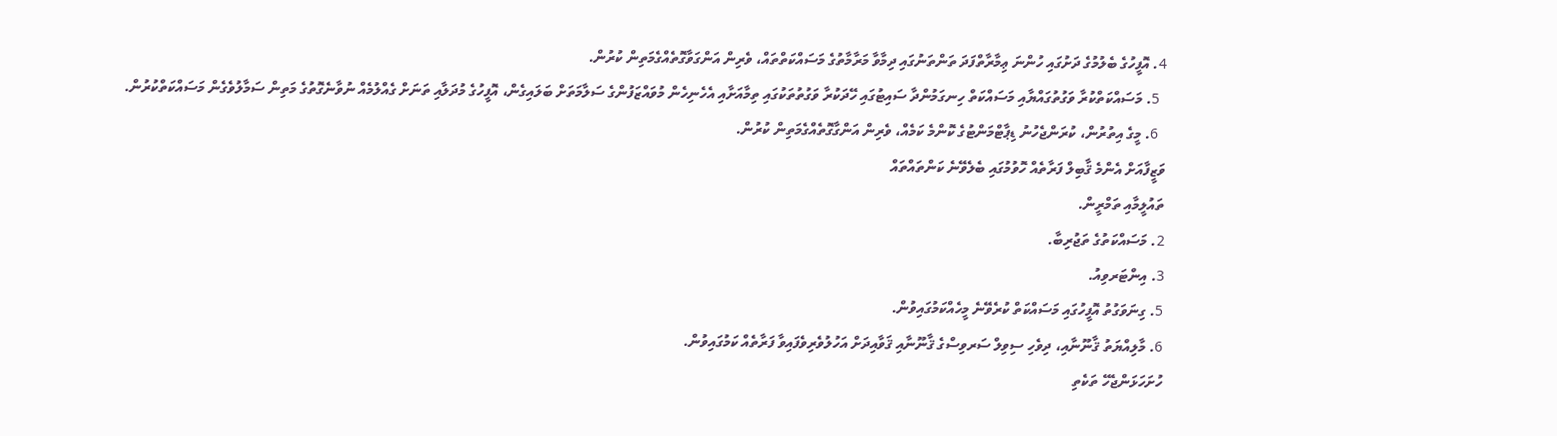4. އޮފީހުގެ ބެލުމުގެ ދަށުގައި ހުންނަ ޢިމާރާތްފަދަ ތަންތަނުގައި ދިމާވާ މަރާމާތުގެ މަސައްކަތްތައް، ވެރިން އަންގަވާގޮތެއްގެމަތިން ކުރުން.
  5. މަސައްކަތްކުރާ ވަގުތުގައްޔާއި މަސައްކަތް ހިނގަމުންދާ ސައިޓުގައި ހޭދަކުރާ ވަގުތުތަކުގައި ތިމާއަށާއި އެހެނިހެން މުވައްޒަފުންގެ ސަލާމަތަށް ބަލައިގެން، އޮފީހުގެ މުދަލާއި ތަނަށް ގެއްލުމެއް ނުވާނެގޮތުގެ މަތިން ސަމާލުވެގެން މަސައްކަތްކުރުން.
  6. މީގެ އިތުރުން، ކުރަންޖެހުނު ޑިޕާޓްމަންޓުގެ ކޮންމެ ކަމެއް، ވެރިން އަންގާގޮތެއްގެމަތިން ކުރުން.
ވަޒީފާއަށް އެންމެ ޤާބިލް ފަރާތެއް ހޮވުމުގައި ބެލެވޭނެ ކަންތައްތައް
ތައުލީމާއި ތަމްރީން.
2. މަސައްކަތުގެ ތަޖުރިބާ.
3. އިންޓަރވިއު.
5. ގިނަވަގުތު އޮފީހުގައި މަސައްކަތް ކުރެވޭނެ މީހެއްކަމުގައިވުން.
6. މާލިއްޔަތު ޤާނޫނާއި، ދިވެހި ސިވިލް ސަރވިސްގެ ޤާނޫނާއި ޤަވާއިދަށް އަހުލުވެރިވެފައިވާ ފަރާތެއް ކަމުގައިވުން.
ހުށަހަޅަންޖެހޭ ތަކެތި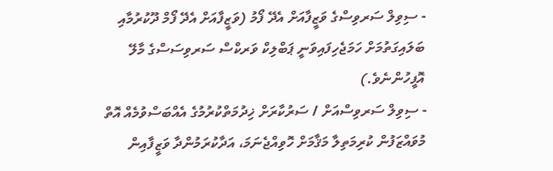- ސިވިލް ސަރވިސްގެ ވަޒީފާއަށް އެދޭ ފޯމު (ވަޒީފާއަށް އެދޭ ފޯމް ދޫކުރުމާއި ބަލައިގަތުމަށް ހަމަޖެހިފައިވަނީ ޕަބްލިކް ވަރކްސް ސަރވިސަސްގެ މާލޭ އޮފީހުންނެވެ.)
- ސިވިލް ސަރވިސްއަށް / ސަރުކާރަށް ޚިދުމަތްކުރުމުގެ އެއްބަސްވުމެއް އޮތް މުވައްޒަފުން ކުރިމަތިލާ މަޤާމަށް ހޮވިއްޖެނަމަ، އަދާކުރަމުންދާ ވަޒީފާއިން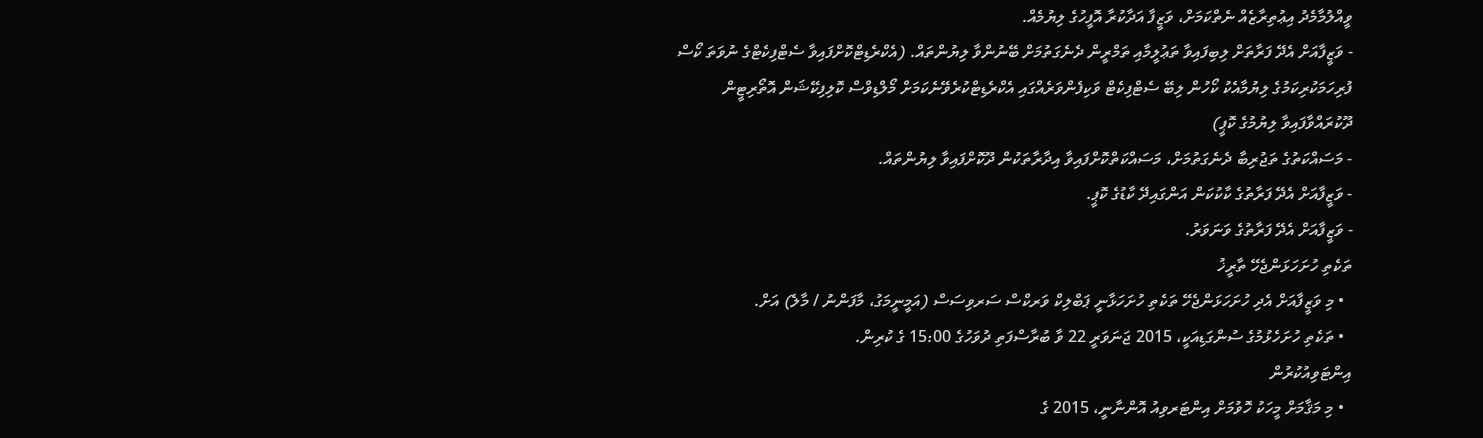ވީއްލުމާމެދު އިޢުތިރާޒެއް ނެތްކަމަށް، ވަޒީފާ އަދާކުރާ އޮފީހުގެ ލިޔުމެއް.
- ވަޒީފާއަށް އެދޭ ފަރާތަށް ލިބިފައިވާ ތަޢުލީމާއި ތަމްރީން ދެނެގަތުމަށް ބޭނުންވާ ލިޔުންތައް. (އެކްރެޑިޓްކޮށްފައިވާ ސެޓްފިކެޓްގެ ނުވަތަ ކޯސް ފުރިހަމަކުރިކަމުގެ ލިޔުމާއެކު ކޯހުން ލިބޭ ސެޓްފިކެޓް ވަކިފެންވަރެއްގައި އެކްރެޑިޓްކުރެވޭނެކަމަށް މޯލްޑިވްސް ކޮލިފިކޭޝަން އޮތޯރިޓީން ދޫކުރައްވާފައިވާ ލިޔުމުގެ ކޮޕީ)
- މަސައްކަތުގެ ތަޖުރިބާ ދެނެގަތުމަށް، މަސައްކަތްކޮށްފައިވާ އިދާރާތަކުން ދޫކޮށްފައިވާ ލިޔުންތައް.
- ވަޒީފާއަށް އެދޭ ފަރާތުގެ ކާކުކަން އަންގައިދޭ ކާޑުގެ ކޮޕީ.
- ވަޒީފާއަށް އެދޭ ފަރާތުގެ ވަނަވަރު.
ތަކެތި ހުށަހަޅަންޖެހޭ ތާރީޚު
  • މި ވަޒީފާއަށް އެދި ހުށަހަޅަންޖެހޭ ތަކެތި ހުށަހަޅާނީ ޕަބްލިކް ވަރކްސް ސަރވިސަސް (އަމީނީމަގު، މާފަންނު / މާލެ) އަށް.
  • ތަކެތި ހުށަހެޅުމުގެ ސުންގަޑިއަކީ، 2015 ޖަނަވަރީ 22 ވާ ބުރާސްފަތި ދުވަހުގެ 15:00 ގެ ކުރިން.
އިންޓަވިއުކުރުން
  • މި މަޤާމަށް މީހަކު ހޮވުމަށް އިންޓަރވިއު އޮންނާނީ، 2015 ގެ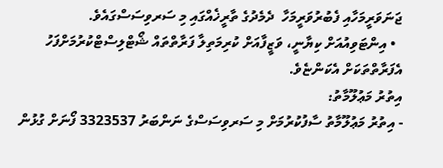ޖަނަވަރީމަހާއި ފެބުރުވަރީމަހާ  ދެމެދުގެ ތާރީޚެއްގައި މި ސަރވިސަސްގައެވެ.
  • އިންޓަވިއުއަށް ކިޔާނީ، ވަޒީފާއަށް ކުރިމަތިލާ ފަރާތްތައް ޝޯޓްލިސްޓްކުރުމަށްފަހު އެފަރާތްތަކަށް އެކަންޏެވެ.
އިތުރު މަޢުލޫމާތު:
- އިތުރު މަޢުލޫމާތު ސާފުކުރުމަށް މި ސަރވިސަސްގެ ނަންބަރު 3323537 ފޯނަށް ގުޅުން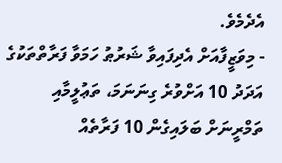އެދެމެވެ.
- މިވަޒީފާއަށް އެދިފައިވާ ޝަރުޠު ހަމަވާ ފަރާތްތަކުގެ އަދަދު 10 އަށްވުރެ ގިނަނަމަ، ތަޢުލީމާއި ތަމްރީނަށް ބަލައިގެން 10 ފަރާތެއް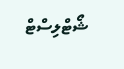ޝޯޓްލިސްޓް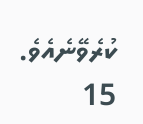ކުރެވޭނެއެވެ.
15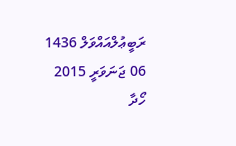ރަބީޢުލްއައްވަލް 1436
06 ޖަނަވަރީ 2015
ހޯދާ